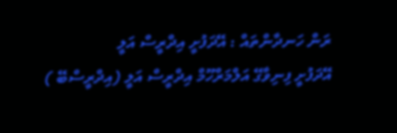ރަން ހަނދާންތައް : އޭދަފުށީ އިދްރީސް އަލީ
އޭދަފުށީ ފިނިވާގޭ އަލްމަރްހޫމް އިދްރީސް އަލީ (އިދްރީސްބޭ )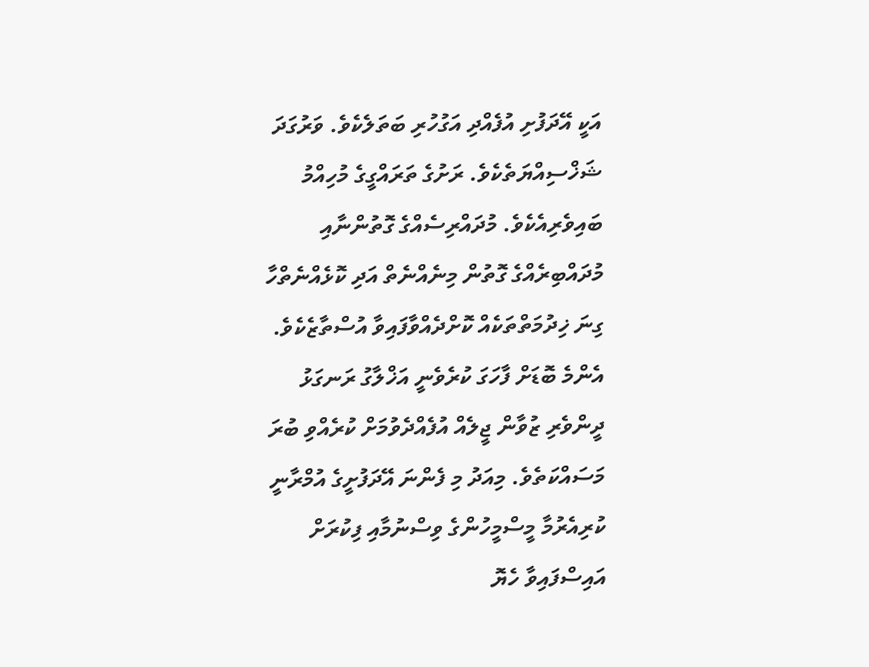އަކީ އޭދަފުށި އުފެއްދި އަގުހުރި ބަތަލެކެވެ. ވަރުގަދަ ޝަޚްސިއްޔަތެކެވެ. ރަށުގެ ތަރައްގީގެ މުހިއްމު ބައިވެރިއެކެވެ. މުދައްރިސެއްގެ ގޮތުންނާއި މުދައްބިރެއްގެ ގޮތުން މިނެއްނެތް އަދި ކޮޅެއްނެތްހާ ގިނަ ޚިދުމަތްތަކެއް ކޮށްދެއްވާފައިވާ އުސްތާޒެކެވެ. އެންމެ ބޮޑަށް ފާހަގަ ކުރެވެނީ އަޚްލާގު ރަނގަޅު ދީންވެރި ޒުވާން ޖީލެއް އުފެއްދެވުމަށް ކުރެއްވި ބުރަ މަސައްކަތެވެ. މިއަދު މި ފެންނަ އޭދަފުށީގެ އުމްރާނީ ކުރިއެރުމާ މީސްމީހުންގެ ވިސްނުމާއި ފިކުރަށް އައިސްފައިވާ ހެޔޮ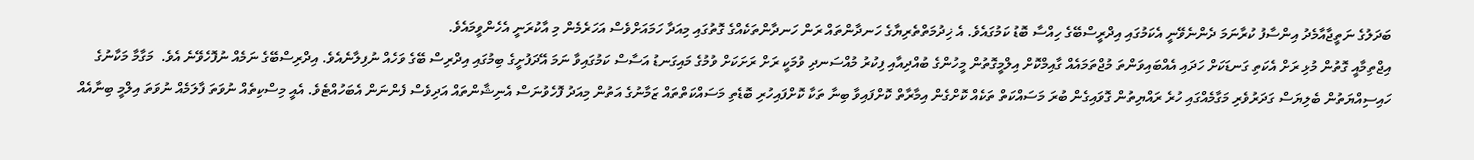ބަދަލުގެ ނަތީޖާއާމެދު އިންސާފު ކުރާނަމަ ދެންނެވޭނީ އެކަމުގައި އިދްރީސްބޭގެ ހިއްސާ ބޮޑު ކަމުގައެވެ. އެ ޚިދުމަތްތެރިޔާގެ ހަނދާންތައް ރަން ހަނދާންތަކެއްގެ ގޮތުގައި މިއަދާ ހަމައަށްވެސް އަހަރެމެން މި އާކުރަނީ އެހެންވީމައެވެ.
އިޖްތިމާއީ ގޮތުން މުޅި ރަށް އެކަތި ގަނޑަކަށް ހަދައި އެއްބައިވަންތަ މުޖްތަމައެއް ގާއިމްކޮށް އިލްމީގޮތުން މީހުންގެ ބުއްދިއާއި ފިކުރު މުއްސަނދި ވުމަކީ ރަށް ރަށަކަށް ވުމުގެ މައިގަނޑު އަސާސް ކަމުގައިވާ ނަމަ އޭދަފުށީގެ ބިމުގައި އިދްރިސް ބޭގެ ވަހެއް ނުފިލާނެއެވެ. އިދްރިސްބޭގެ ނަމެއް ނުފޮހެވޭނެ އެވެ.  މަގާމާ މަކާނުގެ ހައިސިއްޔަތުން ބެލިޔަސް ގަދަރުވެރި މަގާމެއްގައި ހުރެ ރައްޔިތުން ގޮވައިގެން ބުރަ މަސައްކަތް ތަކެއް ކޮށްގެން އިމާރާތް ކޮށްފައިވާ ބިނާ ތަކާ ކޮށްފައިހުރި ބޮޑެތި މަސައްކަތްތައް ޒަމާނުގެ އަތުން މިއަދު ފޮހެވުނަސް އެނިޝާންތައް އަދިވެސް ފެންނަން އެބަހުއްޓެވެ. އެއީ މިސްކިތެއް ނުވަތަ ފާލަމެއް ނުވަތަ އިލްމީ ބިނާއެއް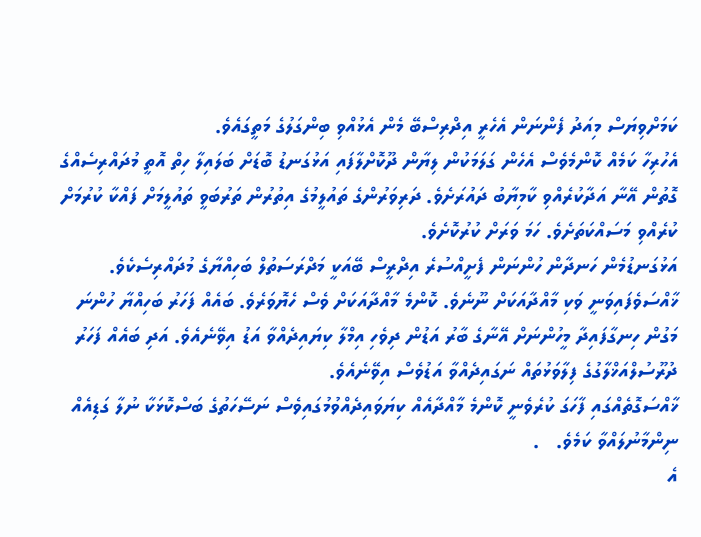ކަމަށްވިޔަސް މިއަދު ފެންނަން އެހެރީ އިދްރިސްބޭ މެން އެޅުއްވި ބިންގަލުގެ މަތީގައެވެ.
އެހުރިހާ ކަމެއް ކޮންމެވެސް އެހެން ގަލަމަކުން ލިޔާން ދޫކޮށްލާފައި އަޅުގަނޑު ބޮޑަށް ބަލައިލާ ހިތް އޮތީ މުދައްރިސެއްގެ ގޮތުން އޭނާ އަދާކުރެއްވި ކާމިޔާބު ދައުރަށެވެ. ދަރިވަރުންގެ ތައުލީމުގެ އިތުރުން ތަރުބަވީ ތައުލީމަށް ފައްކާ ކުރުމަށް ކުރެއްވި މަސައްކަތަށެވެ. ހަމަ ވަރަށް ކުރުކޮށެވެ.
އަޅުގަނޑުމެން ހަނދާން ހުންނަން ފެށީއްސުރެ އިދްރީސް ބޭއަކީ މަދްރަސަތުލް ބަހިއްޔާގެ މުދައްރިސެކެވެ. ޚާއްސަވެފައިވަނީ ވަކި މާއްދާއަކަށް ނޫނެވެ. ކޮންމެ މާއްދާއަކަށް ވެސް ހެޔޮވަރެވެ. ބައެއް ފަހަރު ބަހިއްޔާ ހުންނަ މަގުން ހިނގާފައިދާ މީހުންނަށް އޭނާގެ ބާރު އަޑުން ދިވެހި އިމްލާ ކިޔައިދެއްވާ އަޑު އިވޭނެއެވެ. އަދި ބައެއް ފަހަރު ދުރޫސުލްއަޚްލާގުގެ ފިލާވަޅުތައް ނަގައިދެއްވާ އަޑުވެސް އިވޭނެއެވެ.
ޚާއްސަގޮތެއްގައި ފާހަގަ ކުރެވެނީ ކޮންމެ މާއްދާއެއް ކިޔަވައިދެއްވުމުގައިވެސް ނަސޭހަތުގެ ބަސްކޮޅަކާ ނުލާ ގަޑިއެއް ނިންމާނުލައްވާ ކަމެވެ.   .
އެ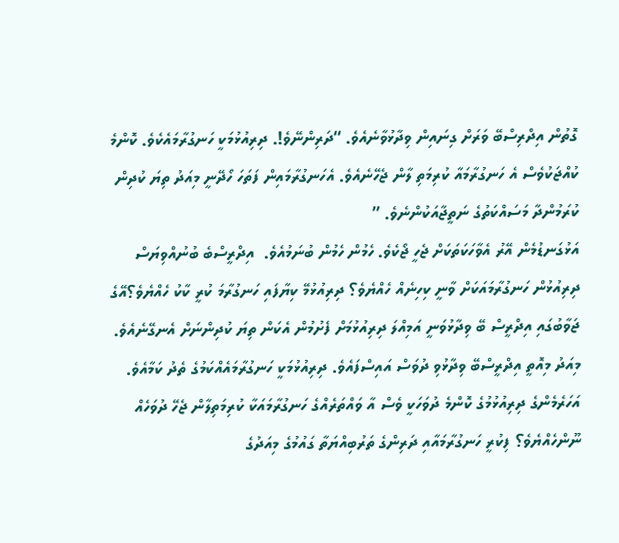ގޮތުން އިދްރިސްބޭ ވަރަށް ގިނައިން ވިދާޅުވާނެއެވެ. “ދަރިންނޭވެ!. ދިރިއުޅުމަކީ ހަނގުރާމައެކެވެ. ކޮންމެ ކުއްޖަކުވެސް އެ ހަނގުރާމައާ ކުރިމަތި ލާން ޖެހޭނެއެވެ. އެހަނގުރާމައިން ފަތަހަ ހޯދޭނީ މިއަދު ތިޔަ ކުދިން ކުރަމުންދާ މަސައްކަތުގެ ނަތީޖާއަކުންނެވެ. ”
އަޅުގަނޑުމެން އޭރު އެވާހަކަތަކަށް ޖެހީ ޖޯކެވެ. ހެމުން ހެމުން ބުނަމުއެވެ.  އިދްރީސްބެ ބުނުއްވިޔަސް ދިރިއުޅުން ހަނގުރާމައަކަށް ވާނީ ކިހިނެއް ހެއްޔެވެ؟ ދިރިއުޅުމޭ ކިޔާފައި ހަނގުރާމަ ކުރީ ކާކު ހެއްޔެވެ؟އޭގެ ޖަވާބުގައި އިދްރީސް ބޭ ވިދާޅުވަނީ އަމިއްލަ ދިރިއުޅުމަށް ފެށުމުން އެކަން ތިޔަ ކުދިންނަށް އެނގޭނެއެވެ.
މިއަދު މިއޮތީ އިދްރީސްބޭ ވިދާޅުވި ދުވަސް އައިސްފައެވެ. ދިރިއުޅުމަކީ ހަނގުރާމައެއްކަމުގެ ތެދު ކަމާއެވެ. އަހަރެމެންގެ ދިރިއުޅުމުގެ ކޮންމެ ދުވަހަކީ ވެސް އާ ވައްތަރެއްގެ ހަނގުރާމައަކާ ކުރިމަތިލާން ޖެހޭ ދުވަހެއް ނޫންހެއްޔެވެ؟ ފިކުރީ ހަނގުރާމައާއި ދަރިންގެ ތަރުބިއްޔަތާ ގައުމުގެ މިއަދުގެ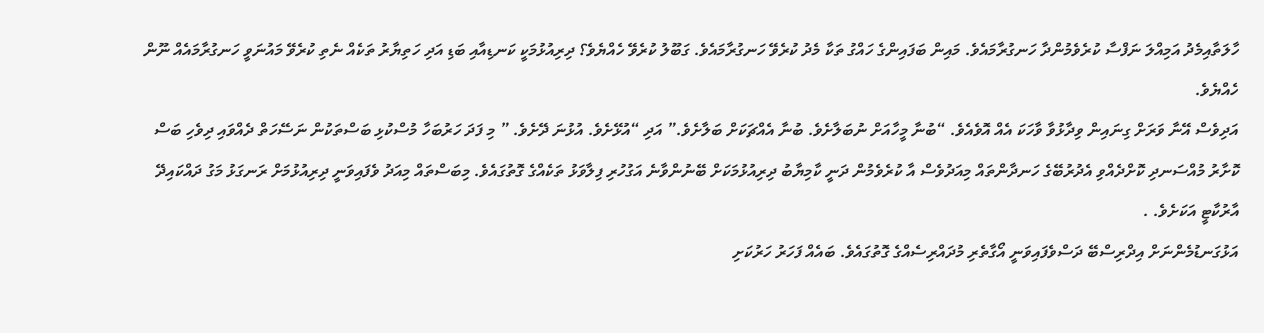ހާލަތާއިމެދު އަމިއްލަ ނަފްސާ ކުރެވެމުންދާ ހަނގުރާމައެވެ. މައިން ބަފައިންގެ ހައްގު ތަކާ މެދު ކުރެވޭ ހަނގުރާމައެވެ. ގަބޫލު ކުރެވޭ ހެއްޔެވެ؟ ދިރިއުޅުމަކީ ކަނޑިއާއި ބަޑި އަދި ހަތިޔާރު ތަކެއް ނެތި ކުރެވޭ މައުނަވީ ހަނގުރާމައެއް ނޫން ހެއްޔެވެ.
އަދިވެސް އޭނާ ވަރަށް ގިނައިން ވިދާޅުވާ ވާހަކަ އެއް އޮވެއެވެ. “ބުނާ މީހާއަށް ނުބަލާށެވެ. ބުނާ އެއްޗަކަށް ބަލާށެވެ.” އަދި “އުޅޭށެވެ. އުޅުނަ ދޭށެވެ. ” މި ފަދަ ހަރުބަހާ މުސްކުޅި ބަސްތަކުން ނަސޭހަތް ދެއްވައި ދިވެހި ބަސް ކޮށާރު މުއްސަނދި ކޮށްދެއްވި އެދުރުބޭގެ ހަނދާންތައް މިއަދުވެސް އާ ކުރެވެމުން ދަނީ ކާމިޔާބު ދިރިއުޅުމަކަށް ބޭނުންވާނެ އަގުހުރި ފިލާވަޅު ތަކެއްގެ ގޮތުގައެވެ. މިބަސްތައް މިއަދު ވެފައިވަނީ ދިރިއުޅުމަށް ރަނގަޅު މަގު ދައްކައިދޭ އާރުކާޓީ އަކަށެވެ. .
އަޅުގަނޑުމެންނަށް އިދްރިސްބޭ ދަސްވެފައިވަނީ އޯގާތެރި މުދައްރިސެއްގެ ގޮތުގައެވެ. ބައެއް ފަހަރު ހަރުކަށި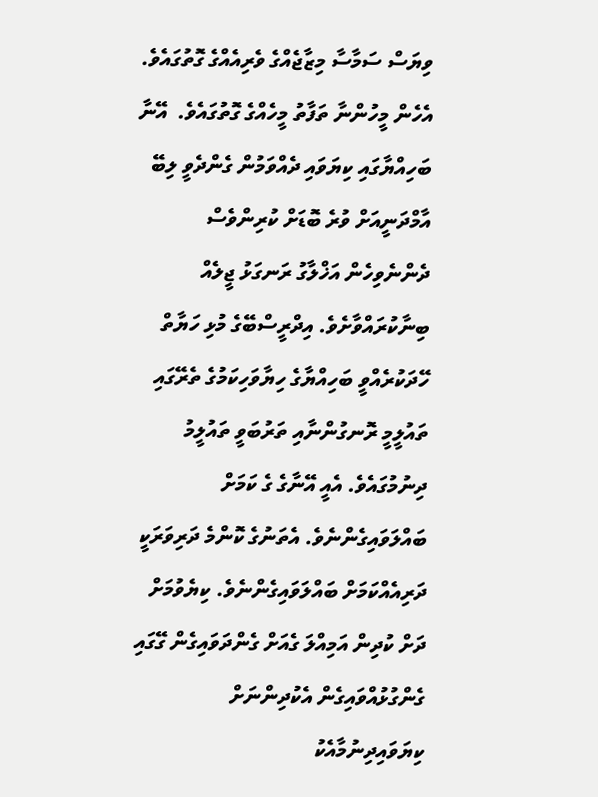ވިޔަސް ސަމާސާ މިޒާޖެއްގެ ވެރިއެއްގެ ގޮތުގައެވެ. އެހެން މީހުންނާ ތަފާތު މީހެއްގެ ގޮތުގައެވެ.  އޭނާ ބަހިއްޔާގައި ކިޔަވައި ދެއްވަމުން ގެންދެވީ ލިބޭ އާމްދަނީއަށް ވުރެ ބޮޑަށް ކުރިންވެސް ދެންނެވިހެން އަޚްލާގު ރަނގަޅު ޖީލެއް ބިނާކުރައްވާށެވެ. އިދްރީސްބޭގެ މުޅި ހަޔާތް ހޭދަކުރެއްވީ ބަހިއްޔާގެ ހިޔާވަހިކަމުގެ ތެރޭގައި ތައުލީމީ ރޮނގުންނާއި ތަރުބަވީ ތައުލީމު ދިނުމުގައެވެ. އެއީ އޭނާގެ ގެ ކަމަށް ބައްލަވައިގެންނެވެ. އެތަނުގެ ކޮންމެ ދަރިވަރަކީ ދަރިއެއްކަމަށް ބައްލަވައިގެންނެވެ. ކިޔެވުމަށް ދަށް ކުދިން އަމިއްލަ ގެއަށް ގެންދަވައިގެން ގޭގައި ގެންގުޅުއްވައިގެން އެކުދިންނަށް ކިޔަވައިދިނުމާއެކު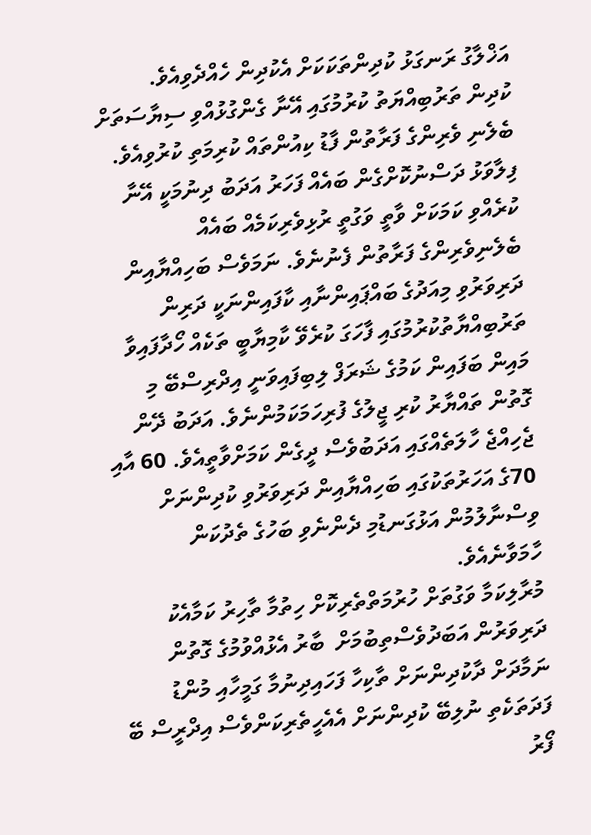އަޚްލާގު ރަނގަޅު ކުދިންތަކަކަށް އެކުދިން ހެއްދެވިއެވެ.
ކުދިން ތަރުބިއްޔަތު ކުރުމުގައި އޭނާ ގެންގުޅުއްވި ސިޔާސަތަށް ބެލެނި ވެރިންގެ ފަރާތުން ފާޑު ކިއުންތައް ކުރިމަތި ކުރުވިއެވެ. ފިލާވަޅު ދަސްނުކޮށްގެން ބައެއް ފަހަރު އަދަބު ދިނުމަކީ އޭނާ ކުރެއްވި ކަމަކަށް ވާތީ ވަގުތީ ރުޅިވެރިކަމެއް ބައެއް ބެލެނިވެރިންގެ ފަރާތުން ފެނުނެވެ. ނަމަވެސް ބަހިއްޔާއިން ދަރިވަރުވި މިއަދުގެ ބައްޕައިންނާއި ކާފައިންނަކީ ދަރިން ތަރުބިއްޔާތުކުރުމުގައި ފާހަގަ ކުރެވޭ ކާމިޔާބީ ތަކެއް ހޯދާފައިވާ މައިން ބަފައިން ކަމުގެ ޝަރަފް ލިބިފައިވަނީ އިދްރިސްބޭ މި ގޮތުން ތައްޔާރު ކުރި ޖީލުގެ ފުރިހަމަކަމުންނެވެ. އަދަބު ދޭން ޖެހިއްޖެ ހާލަތެއްގައި އަދަބުވެސް ދީގެން ކަމަށްވާތީއެވެ. 60 އާއި 70ގެ އަހަރުތަކުގައި ބަހިއްޔާއިން ދަރިވަރުވި ކުދިންނަށް ވިސްނާލުމުން އަޅުގަނޑުމި ދެންނެވި ބަހުގެ ތެދުކަން ހާމަވާނެއެވެ.
މުރާލިކަމާ ވަގުތަށް ހުރުމަތްތެރިކޮށް ހިތުމާ ތާހިރު ކަމާއެކު ދަރިވަރުން އަބަދުވެސްތިބުމަށް  ބާރު އެޅުއްވުމުގެ ގޮތުން ނަމާދަށް ދާކުދިންނަށް ތާކިހާ ފަހައިދިނުމާ ގަމީހާއި މުންޑު ފަދަތަކެތި ނުލިބޭ ކުދިންނަށް އެއެހީތެރިކަންވެސް އިދްރީސް ބޭ ފޯރު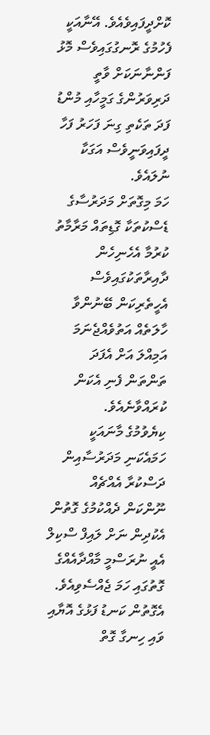ކޮށްދީފައިވެއެވެ. އޭނާއަކީ ފެހުމުގެ ރޮނގުގައިވެސް މޮޅު ފަންނާނަކަށް ވާތީ ދަރިވަރުންގެ ގަމީހާއި މުންޑު ފަދަ ތަކެތި ގިނަ ފަހަރު ފަހާ ދީފައިވަނީވެސް އަގަކާ ނުލައެވެ.
ހަމަ މިގޮތަށް މަދަރުސާގެ ޑެސްކުތަކާ ގޮޑިތައް މަރާމާތު ކުރުމާ އެހެނިހެން ދާއިރާތަކުގައިވެސް އެހީތެރިކަން ބޭނުންވާ ހާލަތެއް އަތުވެއްޖެނަމަ އަމިއްލަ އަށް އެފަދަ ތަންތަން ފެނި އެކަން ކުރައްވާނެއެވެ.
ކިޔެވުމުގެ މާނައަކީ ހަމައެކަނި މަދަރުސާއިން ދަސްކުރާ އެއްޗެއް ނޫންކަން ދެއްކުމުގެ ގޮތުން އެކުދިން ނަށް ލައިފް ސްކިލް އެއީ ނުރަސްމީ މާއްދާއެއްގެ ގޮތުގައި ހަމަ ޖެއްސެވިއެވެ. އެގޮތުން ކަނޑު ފަޅުގެ އޮޔާއި ވައި ހިނގާ ގޮތް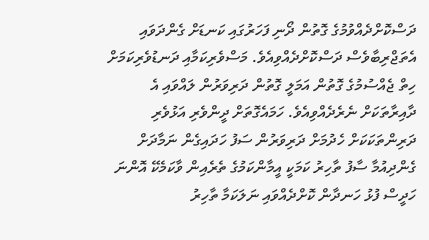ދަސްކޮށްދެއްވުމުގެ ގޮތުން ދޯނި ފަހަރުގައި ކަނޑަށް ގެންދަވައި އެތަޖްރިބާވެސް ދަސްކޮށްދެއްވިއެވެ. މަސްވެރިކަމާއި ދަނޑުވެރިކަމަށް ހިތް ޖެއްސުމުގެ ގޮތުން އަމަލީ ގޮތުން ދަރިވަރުން ލައްވައި އެ ދާއިރާތަކަށް ނެރެދެއްވިއެވެ. ހަމައެގޮތަށް ދީންވެރި އަޅުވެރި ދަރިންތަކަކަށް ހެދުމަށް ދަރިވަރުން ސަފު ހަދައިގެން ނަމާދަށް ގެންދިއުމާ ސާފު ތާހިރު ކަމަކީ އީމާންކަމުގެ ތެރެއިން ވާކަމެކޭ އޮންނަ ހަދީސް ފުޅު ހަނދާން ކޮށްދެއްވައި ނަލަކަމާ ތާހިރު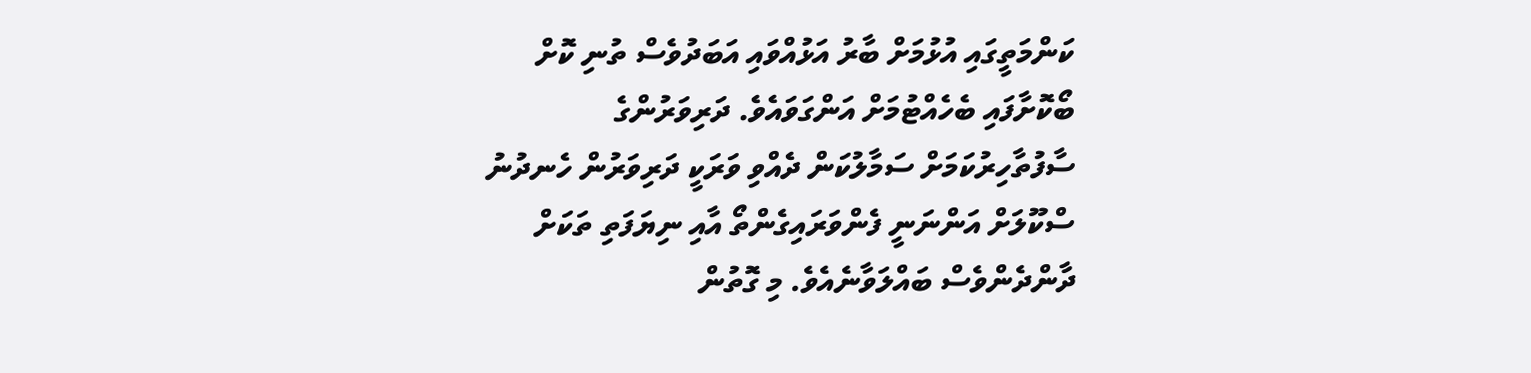ކަންމަތީގައި އުޅުމަށް ބާރު އަޅުއްވައި އަބަދުވެސް ތުނި ކޮށް ބޯކޮށާފައި ބެހެއްޓުމަށް އަންގަވައެވެ. ދަރިވަރުންގެ ސާފުތާހިރުކަމަށް ސަމާލުކަން ދެއްވި ވަރަކީ ދަރިވަރުން ހެނދުނު ސްކޫލަށް އަންނަނީ ފެންވަރައިގެންތޯ އާއި ނިޔަފަތި ތަކަށް ދާންދެންވެސް ބައްލަވާނެއެވެ. މި ގޮތުން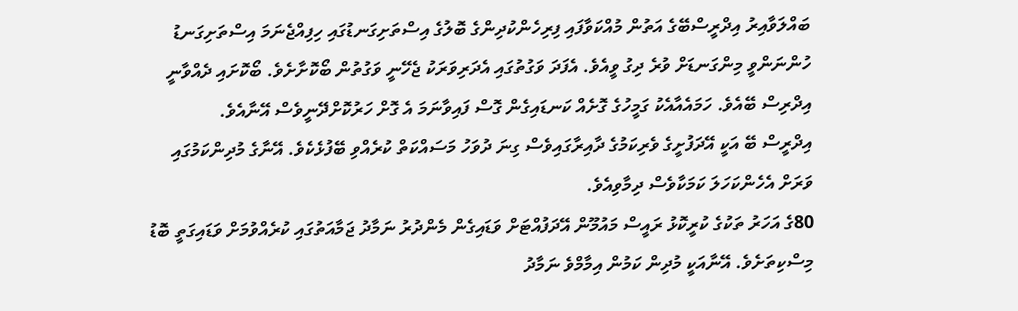ބައްލަވާއިރު އިދްރީސްބޭގެ އަތުން މުއްކަވާފައި ފިރިހެންކުދިންގެ ބޮލުގެ އިސްތަށިގަނޑުގައި ހިފިއްޖެނަމަ އިސްތަށިގަނޑު ހުންނަންވީ މިންގަނޑަށް ވުރެ ދިގު ވީއެވެ. އެފަދަ ވަގުތުގައި އެދަރިވަރަކު ޖެހޭނީ ވަގުތުން ބޯކޮށާށެވެ. ބޯކޮށައި ދެއްވާނީ އިދްރިސް ބޭއެވެ. ހަމައެއާއެކު ގަމީހުގެ ގޮށެއް ކަނޑައިގެން ގޮސް ފައިވާނަމަ އެ ގޮށް ހަރުކޮށްދޭނީވެސް އޭނާއެވެ.
އިދްރީސް ބޭ އަކީ އޭދަފުށީގެ ވެރިކަމުގެ ދާއިރާގައިވެސް ގިނަ ދުވަހު މަސައްކަތް ކުރެއްވި ބޭފުޅެކެވެ. އޭނާގެ މުދިންކަމުގައި ވަރަށް އެހެންކަހަލަ ކަމަކާވެސް ދިމާވިއެވެ.
80ގެ އަހަރު ތަކުގެ ކުރީކޮޅު ރައީސް މައުމޫން އޭދަފުއްޓަށް ވަޑައިގެން މެންދުރު ނަމާދު ޖަމާއަތުގައި ކުރެއްވުމަށް ވަޑައިގަތީ ބޮޑު މިސްކިތަށެވެ. އޭނާއަކީ މުދިން ކަމުން އިމާމްވެ ނަމާދު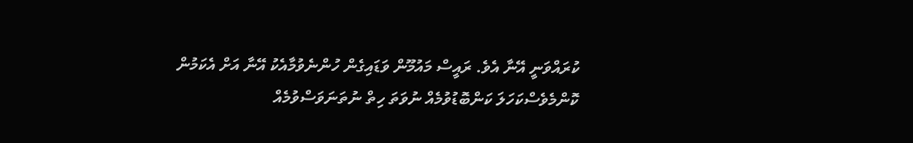ކުރައްވަނީ އޭނާ އެވެ. ރައީސް މައުމޫން ވަޑައިގެން ހުންނެވުމާއެކު އޭނާ އަށް އެކަމުން ކޮންމެވެސްކަހަލަ ކަންބޮޑުވުމެއް ނުވަތަ ހިތް ނުތަނަވަސްވުމެއް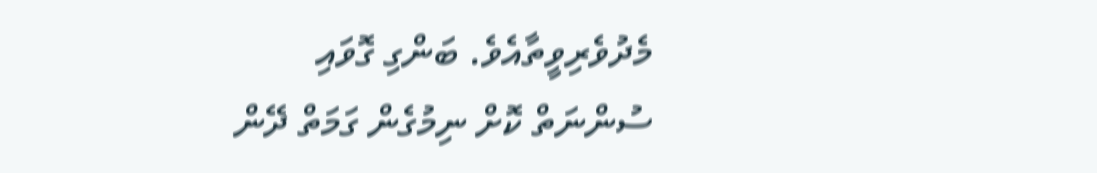މެދުވެރިވީތާއެވެ. ބަންގި ގޮވައި ސުންނަތް ކޮށް ނިމުގެން ގަމަތް ދޭން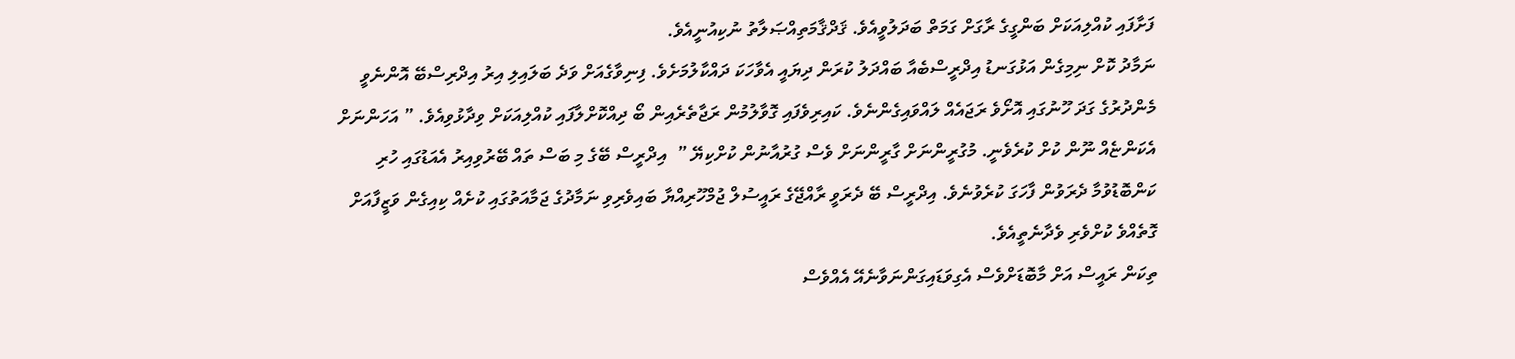ފަށާފައި ކުއްލިއަކަށް ބަންގީގެ ރާގަށް ގަމަތް ބަދަލުވީއެވެ. ޤަދްޤާމަތިއްޞަލާތު ނުކިއުނީއެވެ.
ނަމާދު ކޮށް ނިމިގެން އަޅުގަނޑު އިދްރީސްބެއާ ބައްދަލު ކުރަން ދިޔައީ އެވާހަކަ ދައްކާލުމަށެވެ. ފިނިވާގެއަށް ވަދެ ބަލައިލި އިރު އިދްރިސްބޭ އޮންނެވީ މެންދުރުގެ ގަދަ ހޫނުގައި އޮށޯވެ ރަޖައެއް ލައްވައިގެންނެވެ. ކައިރިވެފައި ގޮވާލުމުން ރަޖާތެރެއިން ބޯ ދިއްކޮށްލާފައި ކުއްލިއަކަށް ވިދާޅުވިއެވެ. ” އަހަންނަށް އެކަންޏެއް ނޫން ކުށް ކުރެވެނީ. މުގުރީންނަށް ގާރީންނަށް ވެސް ގުރުއާނުން ކުށްކިޔޭ ”  އިދްރީސް ބޭގެ މި ބަސް ތައް ބޭރުވިއިރު އެއަޑުގައި ހުރި ކަންބޮޑުވުމާ ދެރަވުން ފާހަގަ ކުރެވުނެވެ. އިދްރީސް ބޭ ދެރަވީ ރާއްޖޭގެ ރައީސުލް ޖުމްހޫރިއްޔާ ބައިވެރިވި ނަމާދުގެ ޖަމާއަތުގައި ކުށެއް ކިއިގެން ވަޒީފާއަށް ގޮތެއްވެ ކުށްވެރި ވެދާނެތީއެވެ.
ތިކަން ރައީސް އަށް މާބޮޑަށްވެސް އެގިވަޑައިގަންނަވާނެއޭ އެއްވެސް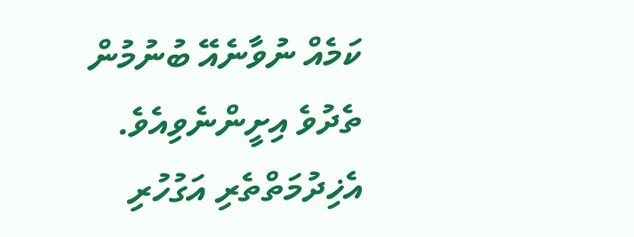ކަމެއް ނުވާނެއޭ ބުނުމުން ތެދުވެ އިށީންނެވިއެވެ.
އެޚިދުމަތްތެރި އަގުހުރި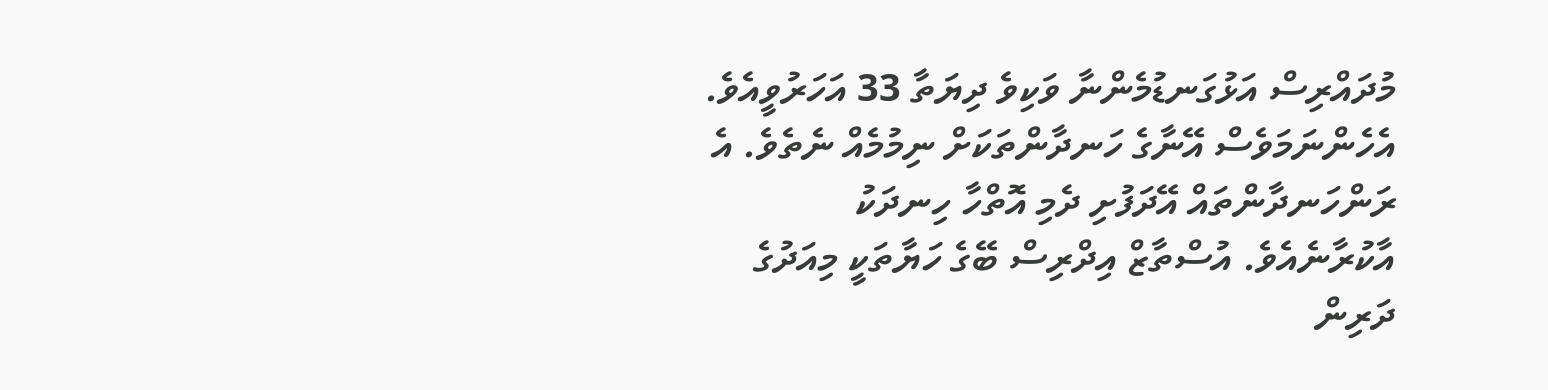މުދައްރިސް އަޅުގަނޑުމެންނާ ވަކިވެ ދިޔަތާ 33 އަހަރުވީއެވެ. އެހެންނަމަވެސް އޭނާގެ ހަނދާންތަކަށް ނިމުމެއް ނެތެވެ. އެ ރަންހަނދާންތައް އޭދަފުށި ދެމި އޮތްހާ ހިނދަކު އާކުރާނެއެވެ. އުސްތާޒް އިދްރިސް ބޭގެ ހަޔާތަކީ މިއަދުގެ ދަރިން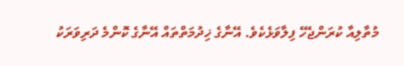މުތާލިއާ ކުރަންޖެހޭ ފިލާވަޅެކެވެ. އޭނާގެ ޚިދުމަތްތައް އޭނާގެ ކޮންމެ ދަރިވަރަކު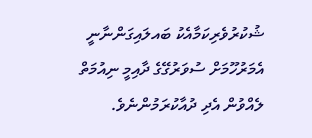ޝުކުރުވެރިކަމާއެކު ބައލައިގަންނާނީ އެމަރުހޫމަށް ސުވަރުގޭގެ ދާއިމީ ނިއުމަތް ލެއްވުން އެދި ދުއާކުރަމުންނެވެ.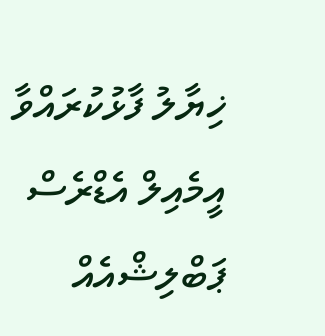ޚިޔާލު ފާޅުކުރައްވާ
އީމެއިލް އެޑްރެސް ޕަބްލިޝްއެއް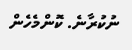ނުކުރާނެ. ކޮންމެހެން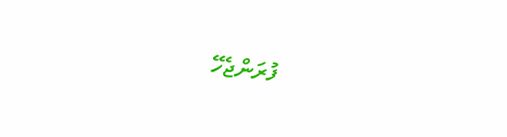ފުރަންޖެހޭ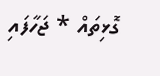ގޮޅިތައް * ޖަހާފައި